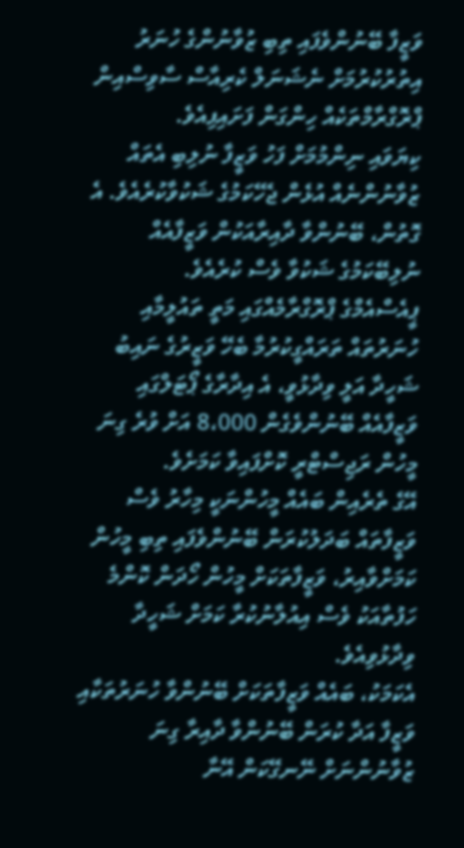ވަޒީފާ ބޭނުންވެފައި ތިބި ޒުވާނުންގެ ހުނަރު އިތުރުކުރުމަށް ނެޝަނަލް ކެރިއާސް ސާވިސްއިން ޕްރޮގްރާމްތަކެއް ހިންގަން ފަށައިފިއެވެ.
ކިޔަވައި ނިންމުމަށް ފަހު ވަޒީފާ ނުލިބި އެތައް ޒުވާނުންނެއް އުޅެން ޖެހޭކަމުގެ ޝަކުވާކުރެއެވެ. އެ ގޮތުން، ބޭނުންވާ ދާއިރާއަކުން ވަޒީފާއެއް ނުލިބޭކަމުގެ ޝަކުވާ ވެސް ކުރެއެވެ.
ޕީއެސްއެމްގެ ޕްރޮގްރާމެއްގައި މަތީ ތައުލީމާއި ހުނަރުތައް ތަރައްގީކުރުމާ ބެހޭ ވަޒީރުގެ ނައިބު ޝަހީދާ އަލީ ވިދާޅުވީ، އެ އިދާރާގެ ޕޯޓަލްގައި ވަޒީފާއެއް ބޭނުންވެގެން 8،000 އަށް ވުރެ ގިނަ މީހުން ރަޖިސްޓްރީ ކޮށްފައިވާ ކަމަށެވެ.
އޭގެ ތެރެއިން ބައެއް މީހުންނަކީ މިހާރު ވެސް ވަޒީފާތައް ބަދަލުކުރަން ބޭނުންވެފައި ތިބި މީހުން ކަމަށްވާއިރު، ވަޒީފާތަކަށް މީހުން ހޯދަން ކޮންމެ ހަފުތާއަކު ވެސް އިއުލާނުކުރާ ކަމަށް ޝަހީދާ ވިދާޅުވިއެވެ.
އެކަމަކު، ބައެއް ވަޒީފާތަކަށް ބޭނުންވާ ހުނަރުތަކާއި ވަޒީފާ އަދާ ކުރަން ބޭނުންވާ ދާއިރާ ގިނަ ޒުވާނުންނަށް ނޭނގޭކަން އޭނާ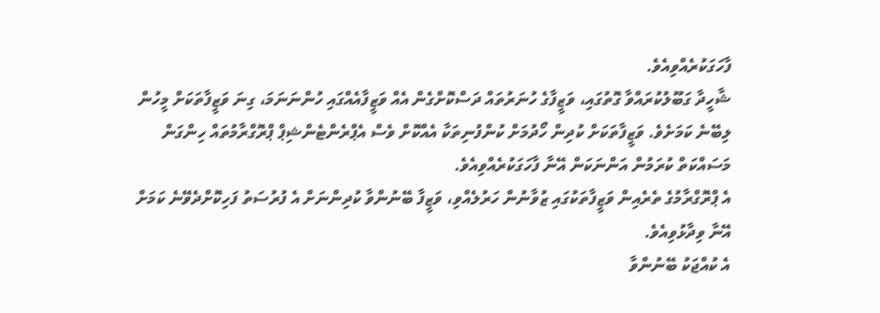ފާހަގަކުރެއްވިއެވެ.
ޝާހީދާ ގަބޫލުކުރައްވާ ގޮތުގައި، ވަޒީފާގެ ހުނަރުތައް ދަސްކޮށްގެން އެއް ވަޒީފާއެއްގައި ހުންނަނަމަ، ގިނަ ވަޒީފާތަކަށް މީހުން ލިބޭނެ ކަމަށެވެ. ވަޒީފާތަކަށް ކުދިން ހޯދުމަށް ކުންފުނިތަކާ އެއްކޮށް ވެސް އެޕްރެންޓެންޝިޕް ޕްރޮގްރާމުތައް ހިންގަން މަސައްކަތް ކުރަމުން އަންނަކަން އޭނާ ފާހަގަކުރެއްވިއެވެ.
އެ ޕްރޮގްރާމުގެ ތެރެއިން ވަޒީފާތަކުގައި ޒުވާނުން ހަރުލެއްވި، ވަޒީފާ ބޭނުންވާ ކުދިންނަށް އެ ފުރުސަތު ފަހިކޮށްދެވޭނެ ކަމަށް އޭނާ ވިދާޅުވިއެވެ.
އެ ކުއްޖަކު ބޭނުންވާ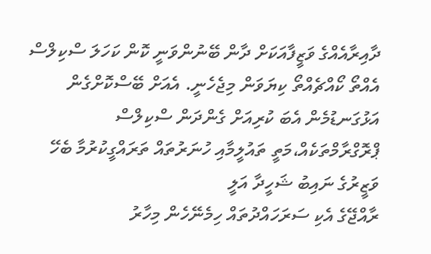ދާއިރާއެއްގެ ވަޒީފާއަކަށް ދާން ބޭނުންވަނީ ކޮން ކަހަލަ ސްކިލްސް އެއްތޯ ކޯއްޗެއްތޯ ކިޔަވަން މިޖެހެނީ. އެއަށް ބޭސްކޮށްގެން އަޅުގަނޑުމެން އެބަ ކުރިއަށް ގެންދަން ސްކިލްސް ޕްރޮގްރާމްތަކެއް،މަތީ ތައުލީމާއި ހުނަރުތައް ތަރައްގީކުރުމާ ބެހޭ ވަޒީރުގެ ނައިބު ޝަހީދާ އަލީ
ރާއްޖޭގެ އެކި ސަރަހައްދުތައް ހިމެނޭހެން މިހާރު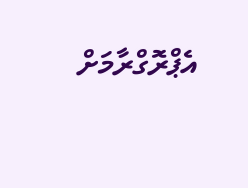އެޕްރޮގްރާމަށް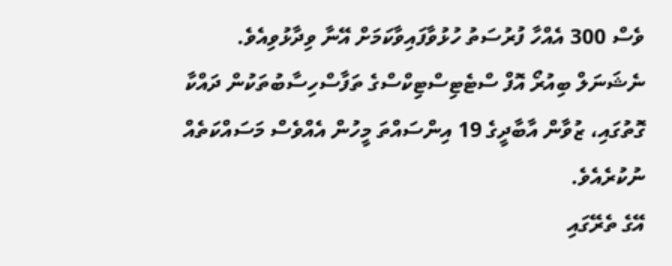ވެސް 300 އެއްހާ ފުރުސަތު ހުޅުވާފައިވާކަމަށް އޭނާ ވިދާޅުވިއެވެ.
ނެޝަނަލް ބިއުރޯ އޮފް ސްޓެޓިސްޓިކްސްގެ ތަފާސްހިސާބުތަކުން ދައްކާ ގޮތުގައި، ޒުވާން އާބާދީގެ 19 އިންސައްތަ މީހުން އެއްވެސް މަސައްކަތެއް ނުކުރެއެވެ.
އޭގެ ތެރޭގައި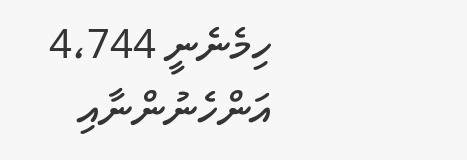ހިމެނެނީ 4،744 އަންހެނުންނާއި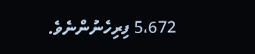5،672 ފިރިހެނުންނެވެ.